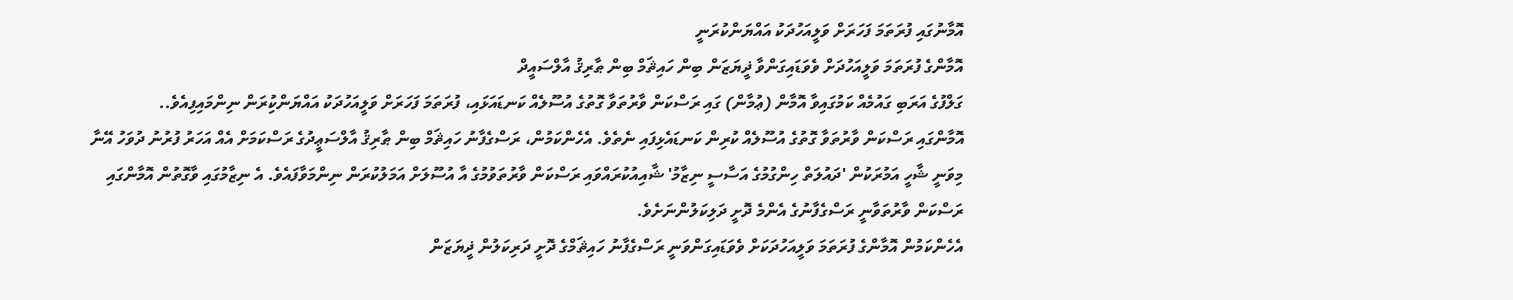އޮމާނުގައި ފުރަތަމަ ފަހަރަށް ވަލީއަހުދަކު އައްޔަންކުރަނީ
އޮމާންގެ ފުރަތަމަ ވަލީއަހުދަށް ވެވަޑައިގަންވާ ޛީޔަޒަން ބިން ހައިޘަމް ބިން ޠާރިޤު އާލްސައީދް
ގަލްފުގެ އަރަބި ގައުމެއް ކަމުގައިވާ އޮމާން (ޢުމާން) ގައި ރަސްކަން ވާރުތަވާ ގޮތުގެ އުސޫލެއް ކަނޑައަޅައި، ފުރަތަމަ ފަހަރަށް ވަލީއަހުދަކު އައްޔަންކިުރަން ނިންމައިފިއެވެ..
އޮމާންގައި ރަސްކަން ވާރުތަވާ ގޮތުގެ އުސޫލެއް ކުރިން ކަނޑައެޅިފައި ނެތެވެ. އެހެންކަމުން، ރަސްގެފާނު ހައިޘަމް ބިން ޠާރިޤު އާލްސަޢީދުގެ ރަސްކަމަށް އެއް އަހަރު ފުރުނު ދުވަހު އޭނާ މިވަނީ ޝާހީ އަމުރަކުން 'ދައުލަތް ހިންގުމުގެ އަސާސީ ނިޒާމު' ޝާއިއުކުރައްވައި ރަސްކަން ވާރުތަވުމުގެ އާ އުސޫލަށް އަމަލުކުރަން ނިންމަވާފައެވެ. އެ ނިޒާމުގައި ވާގޮތުން އޮމާންގައި ރަސްކަން ވާރުތަވާނީ ރަސްގެފާނުގެ އެންމެ ދޮށީ ދަލިކަލުންނަށެވެ.
އެހެންކަމުން އޮމާންގެ ފުރަތަމަ ވަލީއަހުދަކަށް ވެވަޑައިގަންވަނީ ރަސްގެފާނު ހައިޘަމްގެ ދޮށީ ދަރިކަލުން ޛީޔަޒަން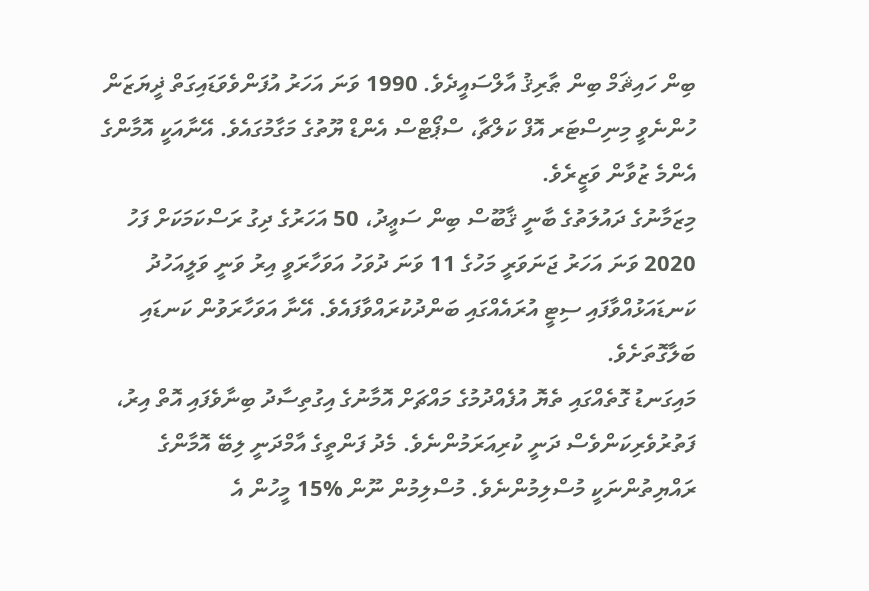ބިން ހައިޘަމް ބިން ޠާރިޤު އާލްސައީދެވެ. 1990 ވަނަ އަހަރު އުފަންވެވަޑައިގަތް ޛީޔަޒަން ހުންނެވީ މިނިސްޓަރ އޮފް ކަލްޗާ، ސްޕޯޓްސް އެންޑް ޔޫތުގެ މަގާމުގައެވެ. އޭނާއަކީ އޮމާންގެ އެންމެ ޒުވާން ވަޒީރެވެ.
މިޒަމާނުގެ ދައުލަތުގެ ބާނީ ޤާބޫސް ބިން ސަޢީދު، 50 އަހަރުގެ ދިގު ރަސްކަމަކަށް ފަހު 2020 ވަނަ އަހަރު ޖަނަވަރީ މަހުގެ 11 ވަނަ ދުވަހު އަވަހާރަވީ އިރު ވަނީ ވަލީއަހުދު ކަނޑައަޅުއްވާފައި ސިޓީ އުރައެއްގައި ބަންދުކުރައްވާފައެވެ. އޭނާ އަވަހާރަވުން ކަނޑައި ބަލާގޮތަށެވެ.
މައިގަނޑު ގޮތެއްގައި ތެޔޮ އުފެއްދުމުގެ މައްޗަށް އޮމާނުގެ އިގުތިސާދު ބިނާވެފައި އޮތް އިރު، ފަތުރުވެރިކަންވެސް ދަނީ ކުރިއަރަމުންނެވެ. މެދު ފަންތީގެ އާމްދަނީ ލިބޭ އޮމާންގެ ރައްޔިތުންނަކީ މުސްލިމުންނެވެ. މުސްލިމުން ނޫން %15 މީހުން އެ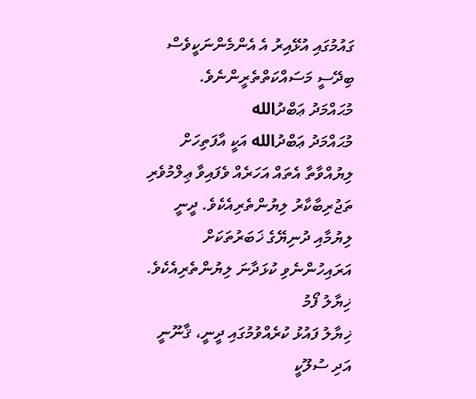ގައުމުގައި އުޅޭއިރު އެ އެންމެންނަކީވެސް ބިދޭސީ މަސައްކަތްތެރީންނެވެ.
މުޙައްމަދު ޢަބްދުالله
މުޙައްމަދު ޢަބްދުالله އަކީ އާފަތިހަށް ލިޔުއްވާތާ އެތައް އަހަރެއް ވެފައިވާ ޢިލްމުވެރި ތަޖުރިބާކާރު ލިޔުންތެރިއެކެވެ. ދީނީ ލިޔުމާއި ދުނިޔޭގެ ޚަބަރުތަކަށް އަރައިހުންނެވި ކުޅަދާނަ ލިޔުންތެރިއެކެވެ.
ޚިޔާލު ފޯމު
ޚިޔާލު ފައުޅު ކުރެއްވުމުގައި ދީނީ، ޤާނޫނީ އަދި ސުލޫކީ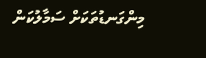މިންގަނޑުތަކަށް ސަމާލުކަން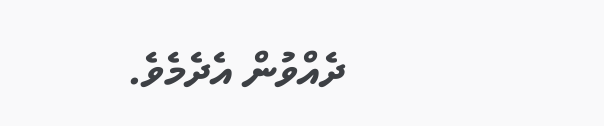ދެއްވުން އެދެމެވެ.